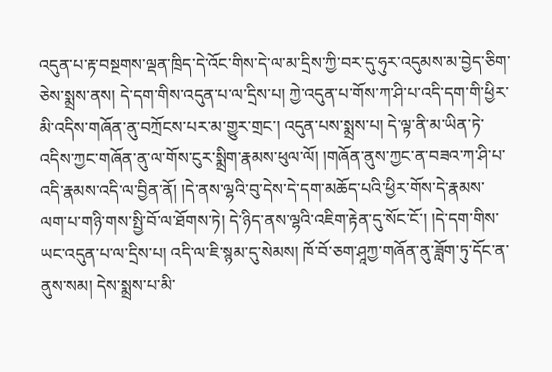འདུན་པ་རྟ་བསྔགས་ལྡན་ཁྲིད་དེ་འོང་གིས་དེ་ལ་མ་དྲིས་ཀྱི་བར་དུ་ཧུར་འདུམས་མ་བྱེད་ཅིག་ཅེས་སྨྲས་ནས། དེ་དག་གིས་འདུན་པ་ལ་དྲིས་པ། ཀྱེ་འདུན་པ་གོས་ཀ་ཤི་པ་འདི་དག་གི་ཕྱིར་མི་འདིས་གཞོན་ནུ་བཀྲོངས་པར་མ་གྱུར་གྲང་། འདུན་པས་སྨྲས་པ། དེ་ལྟ་ནི་མ་ཡིན་ཏེ་འདིས་ཀྱང་གཞོན་ནུ་ལ་གོས་ངུར་སྨྲིག་རྣམས་ཕུལ་ལོ། །གཞོན་ནུས་ཀྱང་ན་བཟའ་ཀ་ཤི་པ་འདི་རྣམས་འདི་ལ་བྱིན་ནོ། །དེ་ནས་ལྷའི་བུ་དེས་དེ་དག་མཆོད་པའི་ཕྱིར་གོས་དེ་རྣམས་ལག་པ་གཉི་གས་སྤྱི་བོ་ལ་ཐོགས་ཏེ། དེ་ཉིད་ནས་ལྷའི་འཇིག་རྟེན་དུ་སོང་ངོ་། །དེ་དག་གིས་ཡང་འདུན་པ་ལ་དྲིས་པ། འདི་ལ་ཇི་སྙམ་དུ་སེམས། ཁོ་བོ་ཅག་ཤཱཀྱ་གཞོན་ནུ་ཟློག་ཏུ་དོང་ན་ནུས་སམ། དེས་སྨྲས་པ་མི་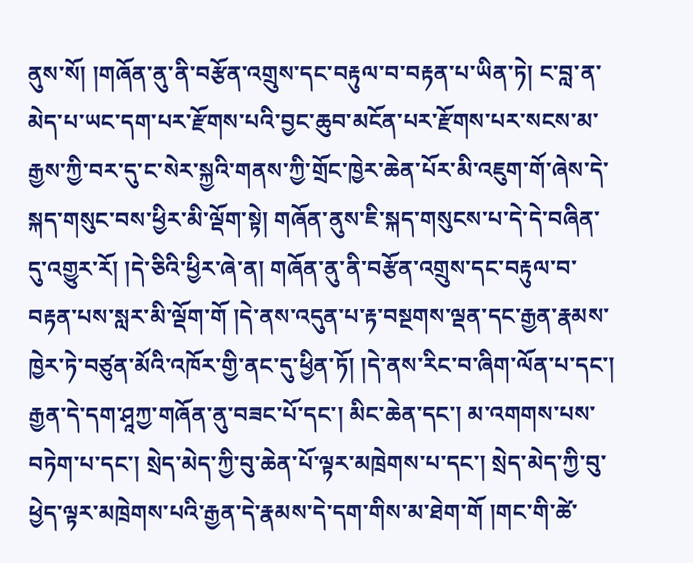ནུས་སོ། །གཞོན་ནུ་ནི་བརྩོན་འགྲུས་དང་བརྟུལ་བ་བརྟན་པ་ཡིན་ཏེ། ང་བླ་ན་མེད་པ་ཡང་དག་པར་རྫོགས་པའི་བྱང་ཆུབ་མངོན་པར་རྫོགས་པར་སངས་མ་རྒྱས་ཀྱི་བར་དུ་ང་སེར་སྐྱའི་གནས་ཀྱི་གྲོང་ཁྱེར་ཆེན་པོར་མི་འཇུག་གོ་ཞེས་དེ་སྐད་གསུང་བས་ཕྱིར་མི་ལྡོག་སྟེ། གཞོན་ནུས་ཇི་སྐད་གསུངས་པ་དེ་དེ་བཞིན་དུ་འགྱུར་རོ། །དེ་ཅིའི་ཕྱིར་ཞེ་ན། གཞོན་ནུ་ནི་བརྩོན་འགྲུས་དང་བརྟུལ་བ་བརྟན་པས་སླར་མི་ལྡོག་གོ །དེ་ནས་འདུན་པ་རྟ་བསྔགས་ལྡན་དང་རྒྱན་རྣམས་ཁྱེར་ཏེ་བཙུན་མོའི་འཁོར་གྱི་ནང་དུ་ཕྱིན་ཏོ། །དེ་ནས་རིང་བ་ཞིག་ལོན་པ་དང་། རྒྱན་དེ་དག་ཤཱཀྱ་གཞོན་ནུ་བཟང་པོ་དང་། མིང་ཆེན་དང་། མ་འགགས་པས་བཏེག་པ་དང་། སྲེད་མེད་ཀྱི་བུ་ཆེན་པོ་ལྟར་མཁྲེགས་པ་དང་། སྲེད་མེད་ཀྱི་བུ་ཕྱེད་ལྟར་མཁྲེགས་པའི་རྒྱན་དེ་རྣམས་དེ་དག་གིས་མ་ཐེག་གོ །གང་གི་ཚེ་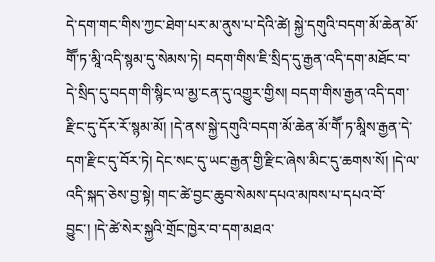དེ་དག་གང་གིས་ཀྱང་ཐེག་པར་མ་ནུས་པ་དེའི་ཚེ། སྐྱེ་དགུའི་བདག་མོ་ཆེན་མོ་གཽ་ཏ་མཱི་འདི་སྙམ་དུ་སེམས་ཏེ། བདག་གིས་ཇི་སྲིད་དུ་རྒྱན་འདི་དག་མཐོང་བ་དེ་སྲིད་དུ་བདག་གི་སྙིང་ལ་མྱ་ངན་དུ་འགྱུར་གྱིས། བདག་གིས་རྒྱན་འདི་དག་རྫིང་དུ་དོར་རོ་སྙམ་མོ། །དེ་ནས་སྐྱེ་དགུའི་བདག་མོ་ཆེན་མོ་གཽ་ཏ་མཱིས་རྒྱན་དེ་དག་རྫིང་དུ་བོར་ཏེ། དེང་སང་དུ་ཡང་རྒྱན་གྱི་རྫིང་ཞེས་མིང་དུ་ཆགས་སོ། །དེ་ལ་འདི་སྐད་ཅེས་བྱ་སྟེ། གང་ཚེ་བྱང་ཆུབ་སེམས་དཔའ་མཁས་པ་དཔའ་བོ་བྱུང་། །དེ་ཚེ་སེར་སྐྱའི་གྲོང་ཁྱེར་བ་དག་མཐའ་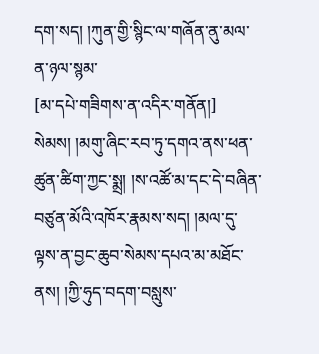དག་སད། །ཀུན་གྱི་སྙིང་ལ་གཞོན་ནུ་མལ་ན་ཉལ་སྙམ་
[མ་དཔེ་གཟིགས་ན་འདིར་གནོན།]
སེམས། །མགུ་ཞིང་རབ་ཏུ་དགའ་ནས་ཕན་ཚུན་ཚིག་ཀྱང་སྨྲ། །ས་འཚོ་མ་དང་དེ་བཞིན་བཙུན་མོའི་འཁོར་རྣམས་སད། །མལ་དུ་ལྟས་ན་བྱང་ཆུབ་སེམས་དཔའ་མ་མཐོང་ནས། །ཀྱི་ཧུད་བདག་བསླུས་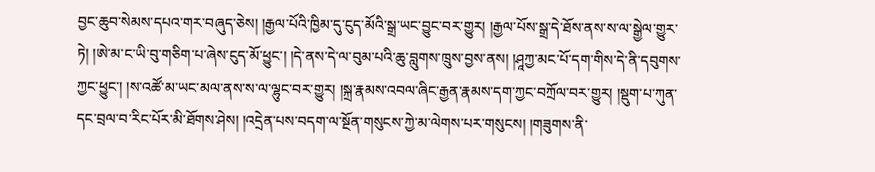བྱང་ཆུབ་སེམས་དཔའ་གར་བཞུད་ཅེས། །རྒྱལ་པོའི་ཁྱིམ་དུ་ངུད་མོའི་སྒྲ་ཡང་བྱུང་བར་གྱུར། །རྒྱལ་པོས་སྒྲ་དེ་ཐོས་ནས་ས་ལ་སྒྱེལ་གྱུར་ཏེ། །ཨེ་མ་ང་ཡི་བུ་གཅིག་པ་ཞེས་ངུད་མོ་ཕྱུང་། །དེ་ནས་དེ་ལ་བུམ་པའི་ཆུ་བླུགས་ཁྲུས་བྱས་ནས། །ཤཱཀྱ་མང་པོ་དག་གིས་དེ་ནི་དབུགས་ཀྱང་ཕྱུང་། །ས་འཚོ་མ་ཡང་མལ་ནས་ས་ལ་ལྷུང་བར་གྱུར། །སྐྲ་རྣམས་འབལ་ཞིང་རྒྱན་རྣམས་དག་ཀྱང་བཀྲོལ་བར་གྱུར། །སྡུག་པ་ཀུན་དང་བྲལ་བ་རིང་པོར་མི་ཐོགས་ཤེས། །འདྲེན་པས་བདག་ལ་སྔོན་གསུངས་ཀྱེ་མ་ལེགས་པར་གསུངས། །གཟུགས་ནི་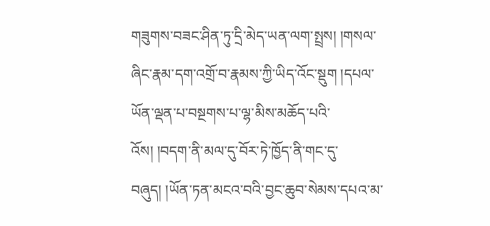གཟུགས་བཟང་ཤིན་ཏུ་དྲི་མེད་ཡན་ལག་སྤྲས། །གསལ་ཞིང་རྣམ་དག་འགྲོ་བ་རྣམས་ཀྱི་ཡིད་འོང་སྡུག །དཔལ་ཡོན་ལྡན་པ་བསྔགས་པ་ལྷ་མིས་མཆོད་པའི་འོས། །བདག་ནི་མལ་དུ་བོར་ཏེ་ཁྱོད་ནི་གང་དུ་བཞུད། །ཡོན་ཏན་མངའ་བའི་བྱང་ཆུབ་སེམས་དཔའ་མ་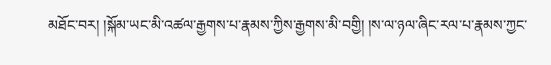མཐོང་བར། །སྐོམ་ཡང་མི་འཚལ་རྒྱགས་པ་རྣམས་ཀྱིས་རྒྱགས་མི་བགྱི། །ས་ལ་ཉལ་ཞིང་རལ་པ་རྣམས་ཀྱང་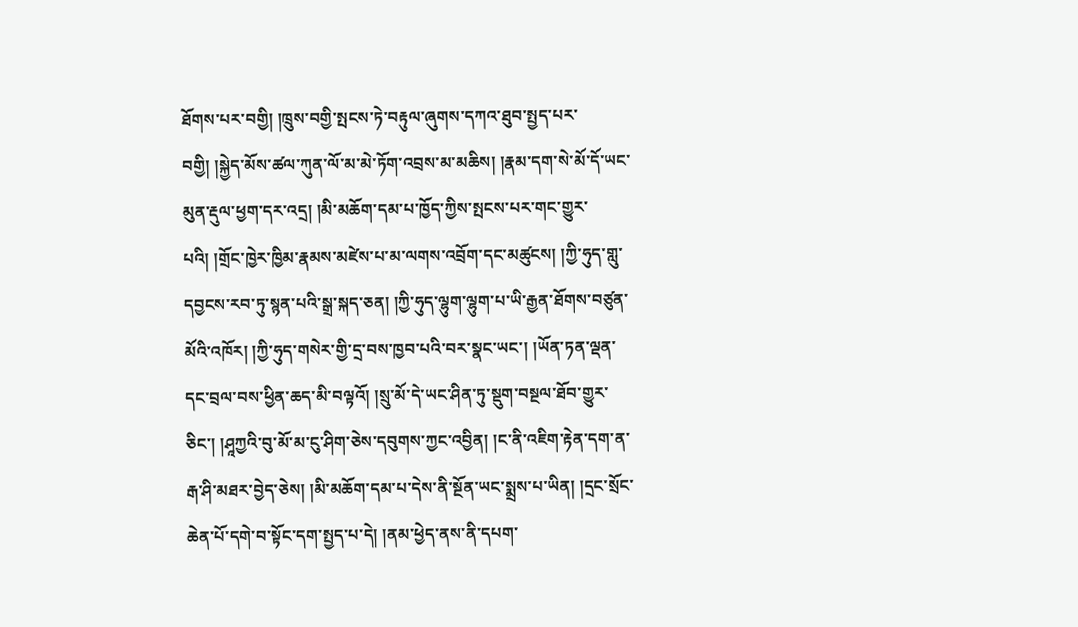ཐོགས་པར་བགྱི། །ཁྲུས་བགྱི་སྤངས་ཏེ་བརྟུལ་ཞུགས་དཀའ་ཐུབ་སྤྱད་པར་བགྱི། །སྐྱེད་མོས་ཚལ་ཀུན་ལོ་མ་མེ་ཏོག་འབྲས་མ་མཆིས། །རྣམ་དག་སེ་མོ་དོ་ཡང་མུན་རྡུལ་ཕྱག་དར་འདྲ། །མི་མཆོག་དམ་པ་ཁྱོད་ཀྱིས་སྤངས་པར་གང་གྱུར་པའི། །གྲོང་ཁྱེར་ཁྱིམ་རྣམས་མཛེས་པ་མ་ལགས་འབྲོག་དང་མཚུངས། །ཀྱི་ཧུད་གླུ་དབྱངས་རབ་ཏུ་སྙན་པའི་སྒྲ་སྐད་ཅན། །ཀྱི་ཧུད་ལྷུག་ལྷུག་པ་ཡི་རྒྱན་ཐོགས་བཙུན་མོའི་འཁོར། །ཀྱི་ཧུད་གསེར་གྱི་དྲ་བས་ཁྱབ་པའི་བར་སྣང་ཡང་། །ཡོན་ཏན་ལྡན་དང་བྲལ་བས་ཕྱིན་ཆད་མི་བལྟའོ། །སྲུ་མོ་དེ་ཡང་ཤིན་ཏུ་སྡུག་བསྔལ་ཐོབ་གྱུར་ཅིང་། །ཤཱཀྱའི་བུ་མོ་མ་ངུ་ཤིག་ཅེས་དབུགས་ཀྱང་འབྱིན། །ང་ནི་འཇིག་རྟེན་དག་ན་རྒ་ཤི་མཐར་བྱེད་ཅེས། །མི་མཆོག་དམ་པ་དེས་ནི་སྔོན་ཡང་སྨྲས་པ་ཡིན། །དྲང་སྲོང་ཆེན་པོ་དགེ་བ་སྟོང་དག་སྤྱད་པ་དེ། །ནམ་ཕྱེད་ནས་ནི་དཔག་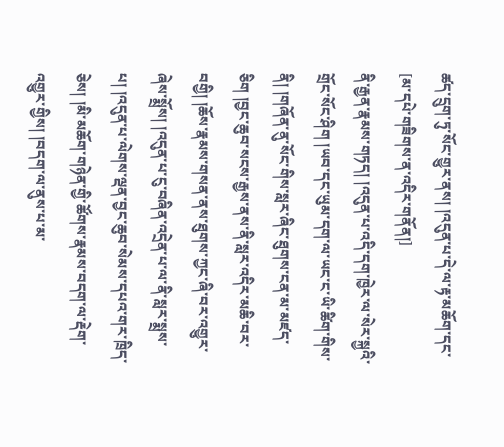ཚད་དྲུག་ཏུ་སོང་གྱུར་ནས། །འདུན་པ་དེ་ལ་རྟ་མཆོག་དང་
[མ་དཔེ་གཟིགས་ན་འདིར་གནོན།]
ནི་རྒྱན་རྣམས་གཏད། །འདུན་པ་འདི་དག་ཁྱེར་ལ་སེར་སྐྱའི་གྲོང་སོང་ཤིག །ཡབ་དང་ཡུམ་དག་ལ་ཡང་ང་ཡི་ཚིག་གིས་ནི། །གཞོན་ནུ་སོང་གིས་སླར་ཞིང་ཐུགས་ངན་མ་མཛད་ཅིག །བྱང་ཆུབ་སངས་རྒྱས་ནས་ནི་སླར་འདིར་མཆི་བར་བགྱི། །ཆོས་རྣམས་གསན་ནས་ཐུགས་ཀྱང་ཞི་བར་འགྱུར་ཞེས་སྨྲོས། །འདུན་པ་ངུ་བཞིན་འདྲེན་པ་ལ་ནི་སླར་སྨྲས་པ། །འདུན་པ་ལེགས་ལྡན་བྱང་ཆུབ་སེམས་དཔའ་གར་ཁྲིད་ཅེས། །མི་མཆོག་གཉེན་གྱི་ཚོགས་རྣམས་བདག་ལ་རྡེག་འགྱུར་གྱིས། །བདག་ལ་ནུས་པ་མ་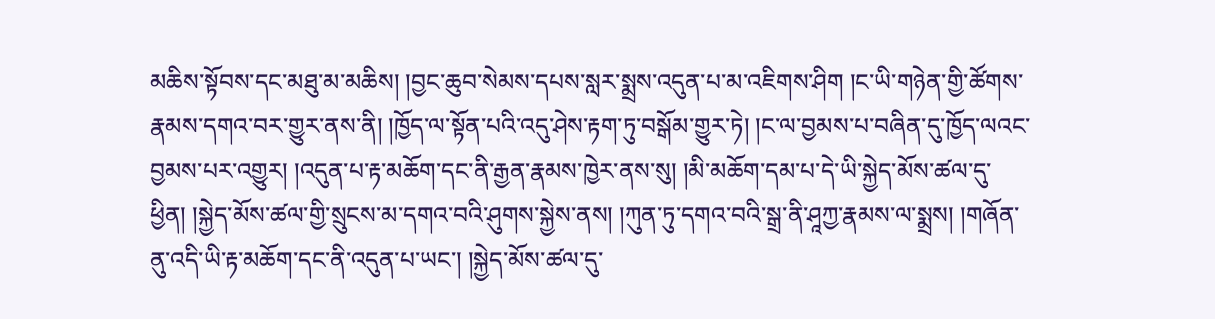མཆིས་སྟོབས་དང་མཐུ་མ་མཆིས། །བྱང་ཆུབ་སེམས་དཔས་སླར་སྨྲས་འདུན་པ་མ་འཇིགས་ཤིག །ང་ཡི་གཉེན་གྱི་ཚོགས་རྣམས་དགའ་བར་གྱུར་ནས་ནི། །ཁྱོད་ལ་སྟོན་པའི་འདུ་ཤེས་རྟག་ཏུ་བསྒོམ་གྱུར་ཏེ། །ང་ལ་བྱམས་པ་བཞིན་དུ་ཁྱོད་ལའང་བྱམས་པར་འགྱུར། །འདུན་པ་རྟ་མཆོག་དང་ནི་རྒྱན་རྣམས་ཁྱེར་ནས་སུ། །མི་མཆོག་དམ་པ་དེ་ཡི་སྐྱེད་མོས་ཚལ་དུ་ཕྱིན། །སྐྱེད་མོས་ཚལ་གྱི་སྲུངས་མ་དགའ་བའི་ཤུགས་སྐྱེས་ནས། །ཀུན་ཏུ་དགའ་བའི་སྒྲ་ནི་ཤཱཀྱ་རྣམས་ལ་སྨྲས། །གཞོན་ནུ་འདི་ཡི་རྟ་མཆོག་དང་ནི་འདུན་པ་ཡང་། །སྐྱེད་མོས་ཚལ་དུ་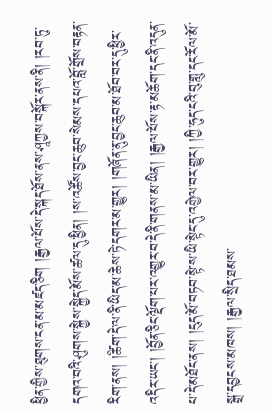ཕྱིན་གྱིས་ཐུགས་ངན་མ་མཛད་ཅིག །རྒྱལ་པོས་དེ་སྐད་ཐོས་ནས་ཤཱཀྱས་བསྐོར་ནས་ནི། །རབ་ཏུ་དགའ་བའི་ཤུགས་སྐྱེས་སྐྱེད་མོས་ཚལ་དུ་ཕྱིན། །ས་འཚོས་བྱང་ཆུབ་སེམས་དཔའ་བློ་གྲོས་བརྟན་རིག་ནས། །ཚིག་དེ་ལ་ནི་ཡིད་མ་ཆེས་ཏེ་དགར་མ་གྱུར། །གཞོན་ནུ་བྱང་ཆུབ་མ་ཐོབ་བར་དུ་ཕྱིར་འདིར་ཡང་། །བྱོན་ཅིང་ལྡོག་པར་འགྱུར་བ་དེ་ནི་གནས་མ་ཡིན། །རྒྱལ་པོས་རྟ་མཆོག་དང་ནི་འདུན་པ་དེ་མཐོང་ནས། །ངུད་མོ་བཏབ་སྟེ་ས་ཡི་སྟེང་དུ་འགྱེལ་བར་གྱུར། །ཀྱི་ཧུད་ངའི་བུ་གླུ་དང་རོལ་མོ་སྒྲ་དབྱངས་མཁས། །རྒྱལ་སྲིད་ཐམས་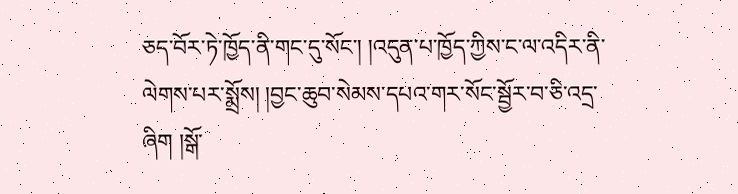ཅད་བོར་ཏེ་ཁྱོད་ནི་གང་དུ་སོང་། །འདུན་པ་ཁྱོད་ཀྱིས་ང་ལ་འདིར་ནི་ལེགས་པར་སྨྲོས། །བྱང་ཆུབ་སེམས་དཔའ་གར་སོང་སྦྱོར་བ་ཅི་འདྲ་ཞིག །སྒོ་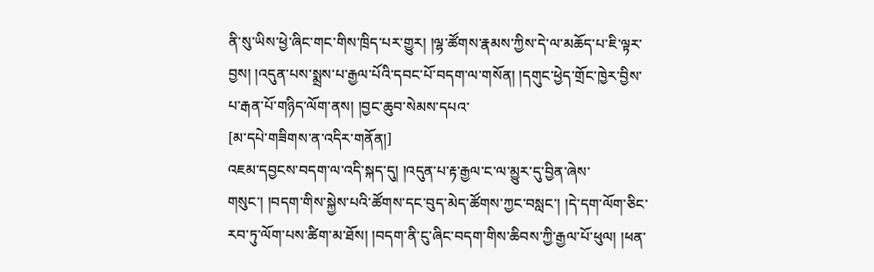ནི་སུ་ཡིས་ཕྱེ་ཞིང་གང་གིས་ཁྲིད་པར་གྱུར། །ལྷ་ཚོགས་རྣམས་ཀྱིས་དེ་ལ་མཆོད་པ་ཇི་ལྟར་བྱས། །འདུན་པས་སྨྲས་པ་རྒྱལ་པོའི་དབང་པོ་བདག་ལ་གསོན། །དགུང་ཕྱེད་གྲོང་ཁྱེར་བྱིས་པ་རྒན་པོ་གཉིད་ལོག་ནས། །བྱང་ཆུབ་སེམས་དཔའ་
[མ་དཔེ་གཟིགས་ན་འདིར་གནོན།]
འཇམ་དབྱངས་བདག་ལ་འདི་སྐད་དུ། །འདུན་པ་རྟ་རྒྱལ་ང་ལ་མྱུར་དུ་བྱིན་ཞེས་གསུང་། །བདག་གིས་སྐྱེས་པའི་ཚོགས་དང་བུད་མེད་ཚོགས་ཀྱང་བསླང་། །དེ་དག་ལོག་ཅིང་རབ་ཏུ་ལོག་པས་ཚིག་མ་ཐོས། །བདག་ནི་ངུ་ཞིང་བདག་གིས་ཆིབས་ཀྱི་རྒྱལ་པོ་ཕུལ། །ཕན་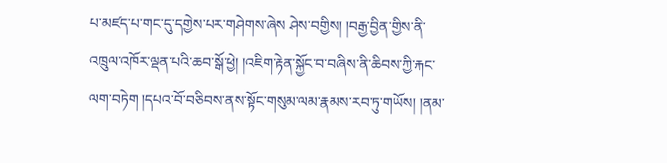པ་མཛད་པ་གང་དུ་དགྱེས་པར་གཤེགས་ཞེས ཤེས་བགྱིས། །བརྒྱ་བྱིན་གྱིས་ནི་འཁྲུལ་འཁོར་ལྡན་པའི་ཆབ་སྒོ་ཕྱེ། །འཇིག་རྟེན་སྐྱོང་བ་བཞིས་ནི་ཆིབས་ཀྱི་རྐང་ལག་བཏེག །དཔའ་བོ་བཅིབས་ནས་སྟོང་གསུམ་ལམ་རྣམས་རབ་ཏུ་གཡོས། །ནམ་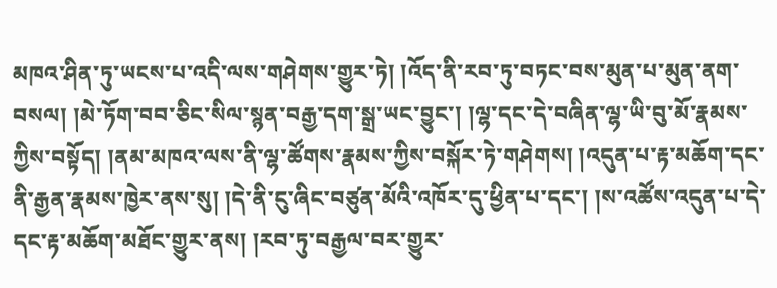མཁའ་ཤིན་ཏུ་ཡངས་པ་འདི་ལས་གཤེགས་གྱུར་ཏེ། །འོད་ནི་རབ་ཏུ་བཏང་བས་མུན་པ་མུན་ནག་བསལ། །མེ་ཏོག་བབ་ཅིང་སིལ་སྙན་བརྒྱ་དག་སྒྲ་ཡང་བྱུང་། །ལྷ་དང་དེ་བཞིན་ལྷ་ཡི་བུ་མོ་རྣམས་ཀྱིས་བསྟོད། །ནམ་མཁའ་ལས་ནི་ལྷ་ཚོགས་རྣམས་ཀྱིས་བསྐོར་ཏེ་གཤེགས། །འདུན་པ་རྟ་མཆོག་དང་ནི་རྒྱན་རྣམས་ཁྱེར་ནས་སུ། །དེ་ནི་ངུ་ཞིང་བཙུན་མོའི་འཁོར་དུ་ཕྱིན་པ་དང་། །ས་འཚོས་འདུན་པ་དེ་དང་རྟ་མཆོག་མཐོང་གྱུར་ནས། །རབ་ཏུ་བརྒྱལ་བར་གྱུར་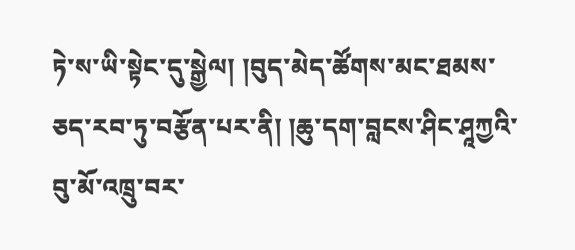ཏེ་ས་ཡི་སྟེང་དུ་སྒྱེལ། །བུད་མེད་ཚོགས་མང་ཐམས་ཅད་རབ་ཏུ་བརྩོན་པར་ནི། །ཆུ་དག་བླངས་ཤིང་ཤཱཀྱའི་བུ་མོ་འཁྲུ་བར་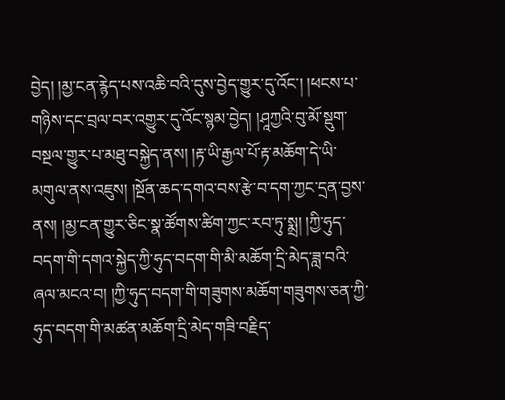བྱེད། །མྱ་ངན་རྙེད་པས་འཆི་བའི་དུས་བྱེད་གྱུར་དུ་འོང་། །ཕངས་པ་གཉིས་དང་བྲལ་བར་འགྱུར་དུ་འོང་སྙམ་བྱེད། །ཤཱཀྱའི་བུ་མོ་སྡུག་བསྔལ་གྱུར་པ་མཐུ་བསྐྱེད་ནས། །རྟ་ཡི་རྒྱལ་པོ་རྟ་མཆོག་དེ་ཡི་མགུལ་ནས་འཇུས། །སྔོན་ཆད་དགའ་བས་རྩེ་བ་དག་ཀྱང་དྲན་བྱས་ནས། །མྱ་ངན་གྱུར་ཅིང་སྣ་ཚོགས་ཚིག་ཀྱང་རབ་ཏུ་སྨྲ། །ཀྱི་ཧུད་བདག་གི་དགའ་སྐྱེད་ཀྱི་ཧུད་བདག་གི་མི་མཆོག་དྲི་མེད་ཟླ་བའི་ཞལ་མངའ་བ། །ཀྱི་ཧུད་བདག་གི་གཟུགས་མཆོག་གཟུགས་ཅན་ཀྱི་ཧུད་བདག་གི་མཚན་མཆོག་དྲི་མེད་གཟི་བརྗིད་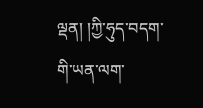ལྡན། །ཀྱི་ཧུད་བདག་གི་ཡན་ལག་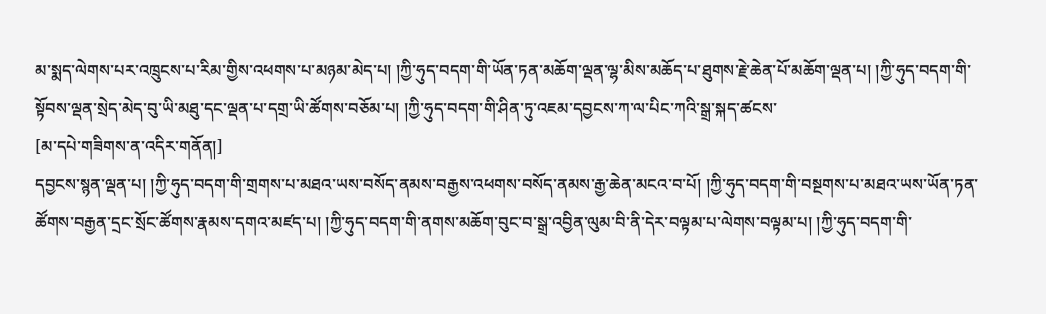མ་སྨད་ལེགས་པར་འཁྲུངས་པ་རིམ་གྱིས་འཕགས་པ་མཉམ་མེད་པ། །ཀྱི་ཧུད་བདག་གི་ཡོན་ཏན་མཆོག་ལྡན་ལྷ་མིས་མཆོད་པ་ཐུགས་རྗེ་ཆེན་པོ་མཆོག་ལྡན་པ། །ཀྱི་ཧུད་བདག་གི་སྟོབས་ལྡན་སྲེད་མེད་བུ་ཡི་མཐུ་དང་ལྡན་པ་དགྲ་ཡི་ཚོགས་བཅོམ་པ། །ཀྱི་ཧུད་བདག་གི་ཤིན་ཏུ་འཇམ་དབྱངས་ཀ་ལ་པིང་ཀའི་སྒྲ་སྐད་ཚངས་
[མ་དཔེ་གཟིགས་ན་འདིར་གནོན།]
དབྱངས་སྙན་ལྡན་པ། །ཀྱི་ཧུད་བདག་གི་གྲགས་པ་མཐའ་ཡས་བསོད་ནམས་བརྒྱས་འཕགས་བསོད་ནམས་རྒྱ་ཆེན་མངའ་བ་པོ། །ཀྱི་ཧུད་བདག་གི་བསྔགས་པ་མཐའ་ཡས་ཡོན་ཏན་ཚོགས་བརྒྱན་དྲང་སྲོང་ཚོགས་རྣམས་དགའ་མཛད་པ། །ཀྱི་ཧུད་བདག་གི་ནགས་མཆོག་བུང་བ་སྒྲ་འབྱིན་ལུམ་བི་ནི་དེར་བལྟམ་པ་ལེགས་བལྟམ་པ། །ཀྱི་ཧུད་བདག་གི་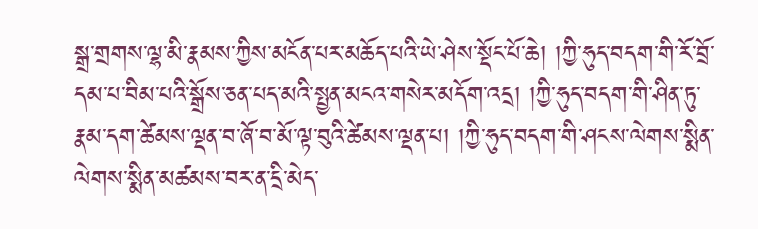སྒྲ་གྲགས་ལྷ་མི་རྣམས་ཀྱིས་མངོན་པར་མཆོད་པའི་ཡེ་ཤེས་སྡོང་པོ་ཆེ། །ཀྱི་ཧུད་བདག་གི་རོ་བྲོ་དམ་པ་བིམ་པའི་སྒྲོས་ཅན་པད་མའི་སྤྱན་མངའ་གསེར་མདོག་འདྲ། །ཀྱི་ཧུད་བདག་གི་ཤིན་ཏུ་རྣམ་དག་ཚེམས་ལྡན་བ་ཞོ་བ་མོ་ལྟ་བུའི་ཚེམས་ལྡན་པ། །ཀྱི་ཧུད་བདག་གི་ཤངས་ལེགས་སྨིན་ལེགས་སྨིན་མཚམས་བར་ན་དྲི་མེད་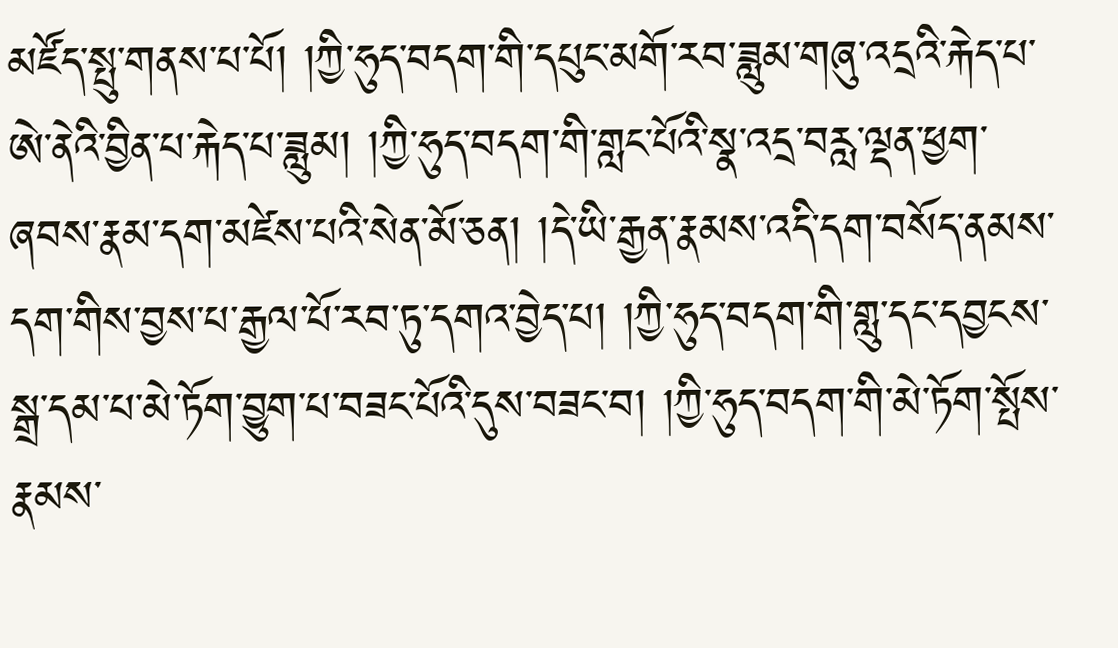མཛོད་སྤུ་གནས་པ་པོ། །ཀྱི་ཧུད་བདག་གི་དཔུང་མགོ་རབ་ཟླུམ་གཞུ་འདྲའི་རྐེད་པ་ཨེ་ནེའི་བྱིན་པ་རྐེད་པ་ཟླུམ། །ཀྱི་ཧུད་བདག་གི་གླང་པོའི་སྣ་འདྲ་བརླ་ལྡན་ཕྱག་ཞབས་རྣམ་དག་མཛེས་པའི་སེན་མོ་ཅན། །དེ་ཡི་རྒྱན་རྣམས་འདི་དག་བསོད་ནམས་དག་གིས་བྱས་པ་རྒྱལ་པོ་རབ་ཏུ་དགའ་བྱེད་པ། །ཀྱི་ཧུད་བདག་གི་གླུ་དང་དབྱངས་སྒྲ་དམ་པ་མེ་ཏོག་བྱུག་པ་བཟང་པོའི་དུས་བཟང་བ། །ཀྱི་ཧུད་བདག་གི་མེ་ཏོག་སྤོས་རྣམས་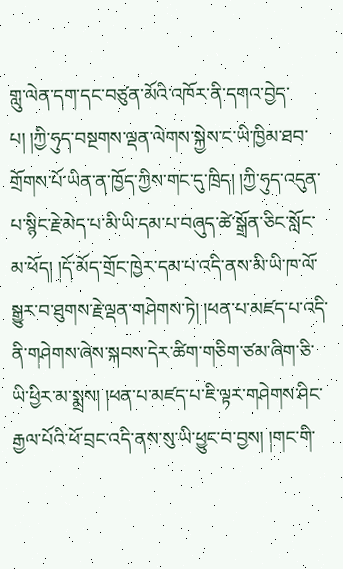གླུ་ལེན་དག་དང་བཙུན་མོའི་འཁོར་ནི་དགའ་བྱེད་པ། །ཀྱི་ཧུད་བསྔགས་ལྡན་ལེགས་སྐྱེས་ང་ཡི་ཁྱིམ་ཐབ་གྲོགས་པོ་ཡིན་ན་ཁྱོད་ཀྱིས་གང་དུ་ཁྲིད། །ཀྱི་ཧུད་འདུན་པ་སྙིང་རྗེ་མེད་པ་མི་ཡི་དམ་པ་བཞུད་ཚེ་སྒྲོན་ཅིང་སློང་མ་ཕོད། །དོ་མོད་གྲོང་ཁྱེར་དམ་པ་འདི་ནས་མི་ཡི་ཁ་ལོ་སྒྱུར་བ་ཐུགས་རྗེ་ལྡན་གཤེགས་ཏེ། །ཕན་པ་མཛད་པ་འདི་ནི་གཤེགས་ཞེས་སྐབས་དེར་ཚིག་གཅིག་ཙམ་ཞིག་ཅི་ཡི་ཕྱིར་མ་སྨྲས། །ཕན་པ་མཛད་པ་ཇི་ལྟར་གཤེགས་ཤིང་རྒྱལ་པོའི་ཕོ་བྲང་འདི་ནས་སུ་ཡི་ཕྱུང་བ་བྱས། །གང་གི་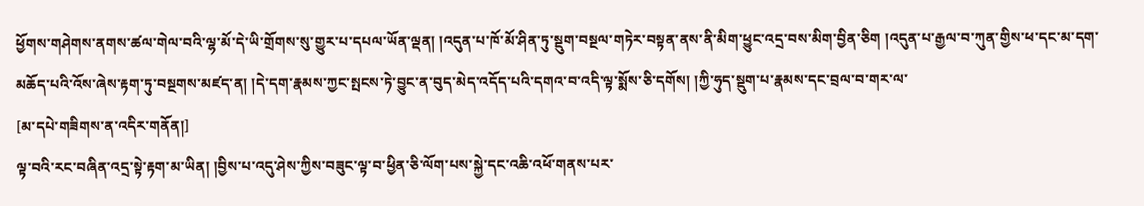ཕྱོགས་གཤེགས་ནགས་ཚལ་གེལ་བའི་ལྷ་མོ་དེ་ཡི་གྲོགས་སུ་གྱུར་པ་དཔལ་ཡོན་ལྡན། །འདུན་པ་ཁོ་མོ་ཤིན་ཏུ་སྡུག་བསྔལ་གཏེར་བསྟན་ནས་ནི་མིག་ཕྱུང་འདྲ་བས་མིག་བྱིན་ཅིག །འདུན་པ་རྒྱལ་བ་ཀུན་གྱིས་ཕ་དང་མ་དག་མཆོད་པའི་འོས་ཞེས་རྟག་ཏུ་བསྔགས་མཛད་ན། །དེ་དག་རྣམས་ཀྱང་སྤངས་ཏེ་བྱུང་ན་བུད་མེད་འདོད་པའི་དགའ་བ་འདི་ལྟ་སྨོས་ཅི་དགོས། །ཀྱི་ཧུད་སྡུག་པ་རྣམས་དང་བྲལ་བ་གར་ལ་
[མ་དཔེ་གཟིགས་ན་འདིར་གནོན།]
ལྟ་བའི་རང་བཞིན་འདྲ་སྟེ་རྟག་མ་ཡིན། །བྱིས་པ་འདུ་ཤེས་ཀྱིས་བཟུང་ལྟ་བ་ཕྱིན་ཅི་ལོག་པས་སྐྱེ་དང་འཆི་འཕོ་གནས་པར་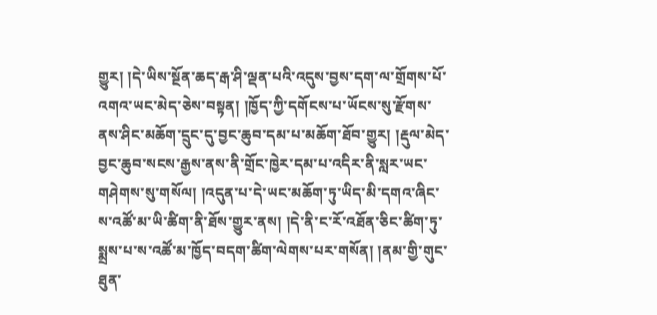གྱུར། །དེ་ཡིས་སྔོན་ཆད་རྒ་ཤི་ལྡན་པའི་འདུས་བྱས་དག་ལ་གྲོགས་པོ་འགའ་ཡང་མེད་ཅེས་བསྟན། །ཁྱོད་ཀྱི་དགོངས་པ་ཡོངས་སུ་རྫོགས་ནས་ཤིང་མཆོག་དྲུང་དུ་བྱང་ཆུབ་དམ་པ་མཆོག་ཐོབ་གྱུར། །རྡུལ་མེད་བྱང་ཆུབ་སངས་རྒྱས་ནས་ནི་གྲོང་ཁྱེར་དམ་པ་འདིར་ནི་སླར་ཡང་གཤེགས་སུ་གསོལ། །འདུན་པ་དེ་ཡང་མཆོག་ཏུ་ཡིད་མི་དགའ་ཞིང་ས་འཚོ་མ་ཡི་ཚིག་ནི་ཐོས་གྱུར་ནས། །དེ་ནི་ང་རོ་འཐོན་ཅིང་ཚིག་ཏུ་སྨྲས་པ་ས་འཚོ་མ་ཁྱོད་བདག་ཚིག་ལེགས་པར་གསོན། །ནམ་གྱི་གུང་ཐུན་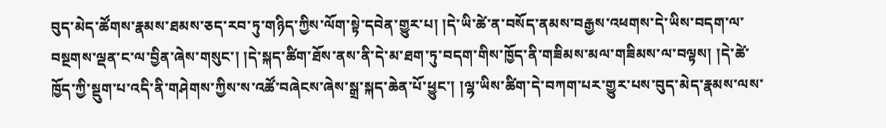བུད་མེད་ཚོགས་རྣམས་ཐམས་ཅད་རབ་ཏུ་གཉིད་ཀྱིས་ལོག་སྟེ་དབེན་གྱུར་པ། །དེ་ཡི་ཚེ་ན་བསོད་ནམས་བརྒྱས་འཕགས་དེ་ཡིས་བདག་ལ་བསྔགས་ལྡན་ང་ལ་བྱིན་ཞེས་གསུང་། །དེ་སྐད་ཚིག་ཐོས་ནས་ནི་དེ་མ་ཐག་ཏུ་བདག་གིས་ཁྱོད་ནི་གཟིམས་མལ་གཟིམས་ལ་བལྟས། །དེ་ཚེ་ཁྱོད་ཀྱི་སྡུག་པ་འདི་ནི་གཤེགས་ཀྱིས་ས་འཚོ་བཞེངས་ཞེས་སྒྲ་སྐད་ཆེན་པོ་ཕྱུང་། །ལྷ་ཡིས་ཚིག་དེ་བཀག་པར་གྱུར་པས་བུད་མེད་རྣམས་ལས་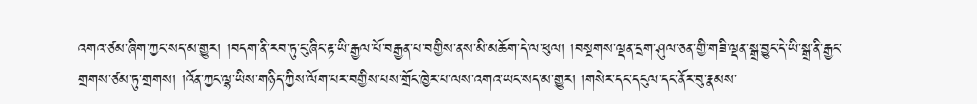འགའ་ཙམ་ཞིག་ཀྱང་སད་མ་གྱུར། །བདག་ནི་རབ་ཏུ་ངུ་ཞིང་རྟ་ཡི་རྒྱལ་པོ་བརྒྱན་པ་བགྱིས་ནས་མི་མཆོག་དེ་ལ་ཕུལ། །བསྔགས་ལྡན་དྲག་ཤུལ་ཅན་གྱི་གཟི་ལྡན་སྒྲ་བྱུང་དེ་ཡི་སྒྲ་ནི་རྒྱང་གྲགས་ཙམ་ཏུ་གྲགས། །འོན་ཀྱང་ལྷ་ཡིས་གཉིད་ཀྱིས་ལོག་པར་བགྱིས་པས་གྲོང་ཁྱེར་པ་ལས་འགའ་ཡང་སད་མ་གྱུར། །གསེར་དང་དངུལ་དང་ནོར་བུ་རྣམས་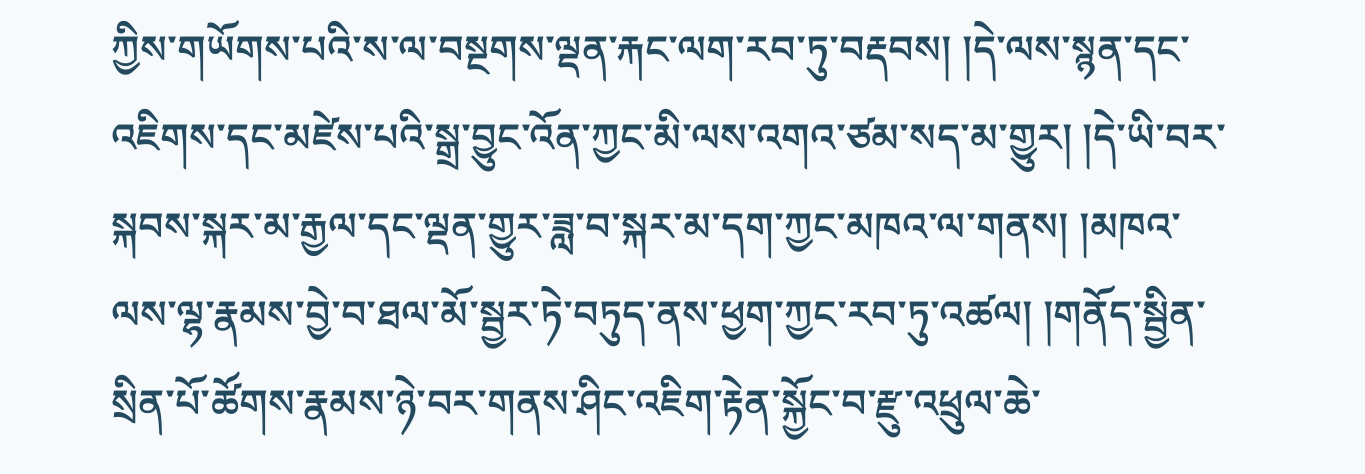ཀྱིས་གཡོགས་པའི་ས་ལ་བསྔགས་ལྡན་རྐང་ལག་རབ་ཏུ་བརྡབས། །དེ་ལས་སྙན་དང་འཇིགས་དང་མཛེས་པའི་སྒྲ་བྱུང་འོན་ཀྱང་མི་ལས་འགའ་ཙམ་སད་མ་གྱུར། །དེ་ཡི་བར་སྐབས་སྐར་མ་རྒྱལ་དང་ལྡན་གྱུར་ཟླ་བ་སྐར་མ་དག་ཀྱང་མཁའ་ལ་གནས། །མཁའ་ལས་ལྷ་རྣམས་བྱེ་བ་ཐལ་མོ་སྦྱར་ཏེ་བཏུད་ནས་ཕྱག་ཀྱང་རབ་ཏུ་འཚལ། །གནོད་སྦྱིན་སྲིན་པོ་ཚོགས་རྣམས་ཉེ་བར་གནས་ཤིང་འཇིག་རྟེན་སྐྱོང་བ་རྫུ་འཕྲུལ་ཆེ་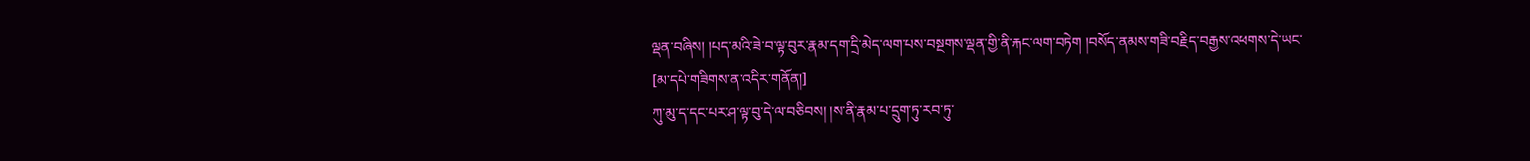ལྡན་བཞིས། །པད་མའི་ཟེ་བ་ལྟ་བུར་རྣམ་དག་དྲི་མེད་ལག་པས་བསྔགས་ལྡན་གྱི་ནི་རྐང་ལག་བཏེག །བསོད་ནམས་གཟི་བརྗིད་བརྒྱས་འཕགས་དེ་ཡང་
[མ་དཔེ་གཟིགས་ན་འདིར་གནོན།]
ཀུ་མུ་ད་དང་པར་ཤ་ལྟ་བུ་དེ་ལ་བཅིབས། །ས་ནི་རྣམ་པ་དྲུག་ཏུ་རབ་ཏུ་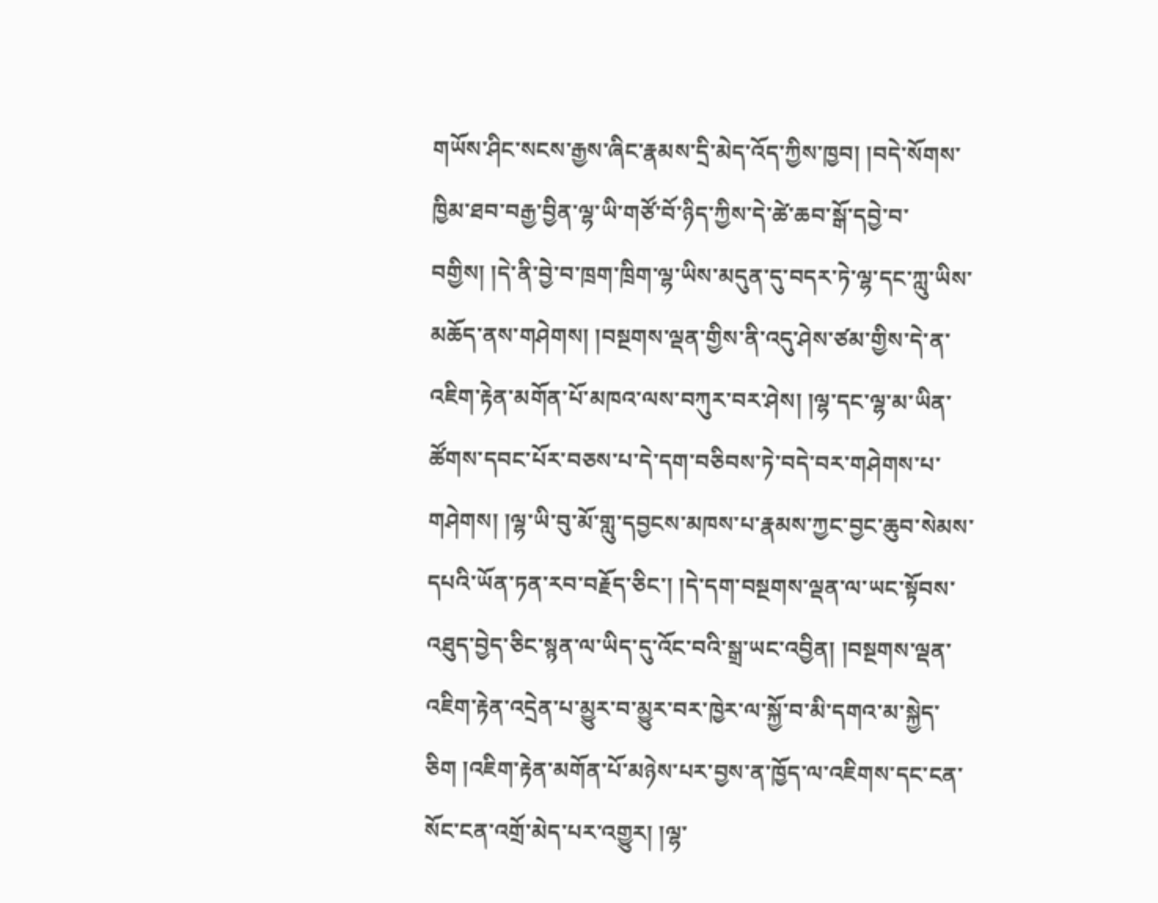གཡོས་ཤིང་སངས་རྒྱས་ཞིང་རྣམས་དྲི་མེད་འོད་ཀྱིས་ཁྱབ། །བདེ་སོགས་ཁྱིམ་ཐབ་བརྒྱ་བྱིན་ལྷ་ཡི་གཙོ་བོ་ཉིད་ཀྱིས་དེ་ཚེ་ཆབ་སྒོ་དབྱེ་བ་བགྱིས། །དེ་ནི་བྱེ་བ་ཁྲག་ཁྲིག་ལྷ་ཡིས་མདུན་དུ་བདར་ཏེ་ལྷ་དང་ཀླུ་ཡིས་མཆོད་ནས་གཤེགས། །བསྔགས་ལྡན་གྱིས་ནི་འདུ་ཤེས་ཙམ་གྱིས་དེ་ན་འཇིག་རྟེན་མགོན་པོ་མཁའ་ལས་བཀུར་བར་ཤེས། །ལྷ་དང་ལྷ་མ་ཡིན་ཚོགས་དབང་པོར་བཅས་པ་དེ་དག་བཅིབས་ཏེ་བདེ་བར་གཤེགས་པ་གཤེགས། །ལྷ་ཡི་བུ་མོ་གླུ་དབྱངས་མཁས་པ་རྣམས་ཀྱང་བྱང་ཆུབ་སེམས་དཔའི་ཡོན་ཏན་རབ་བརྗོད་ཅིང་། །དེ་དག་བསྔགས་ལྡན་ལ་ཡང་སྟོབས་འཐུད་བྱེད་ཅིང་སྙན་ལ་ཡིད་དུ་འོང་བའི་སྒྲ་ཡང་འབྱིན། །བསྔགས་ལྡན་འཇིག་རྟེན་འདྲེན་པ་མྱུར་བ་མྱུར་བར་ཁྱེར་ལ་སྐྱོ་བ་མི་དགའ་མ་སྐྱེད་ཅིག །འཇིག་རྟེན་མགོན་པོ་མཉེས་པར་བྱས་ན་ཁྱོད་ལ་འཇིགས་དང་ངན་སོང་ངན་འགྲོ་མེད་པར་འགྱུར། །ལྷ་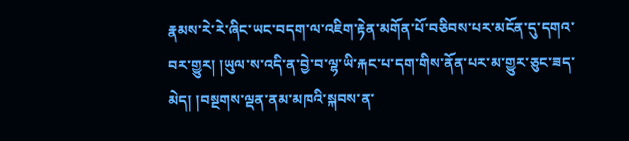རྣམས་རེ་རེ་ཞིང་ཡང་བདག་ལ་འཇིག་རྟེན་མགོན་པོ་བཅིབས་པར་མངོན་དུ་དགའ་བར་གྱུར། །ཡུལ་ས་འདི་ན་བྱེ་བ་ལྷ་ཡི་རྐང་པ་དག་གིས་ནོན་པར་མ་གྱུར་ཅུང་ཟད་མེད། །བསྔགས་ལྡན་ནམ་མཁའི་སྐབས་ན་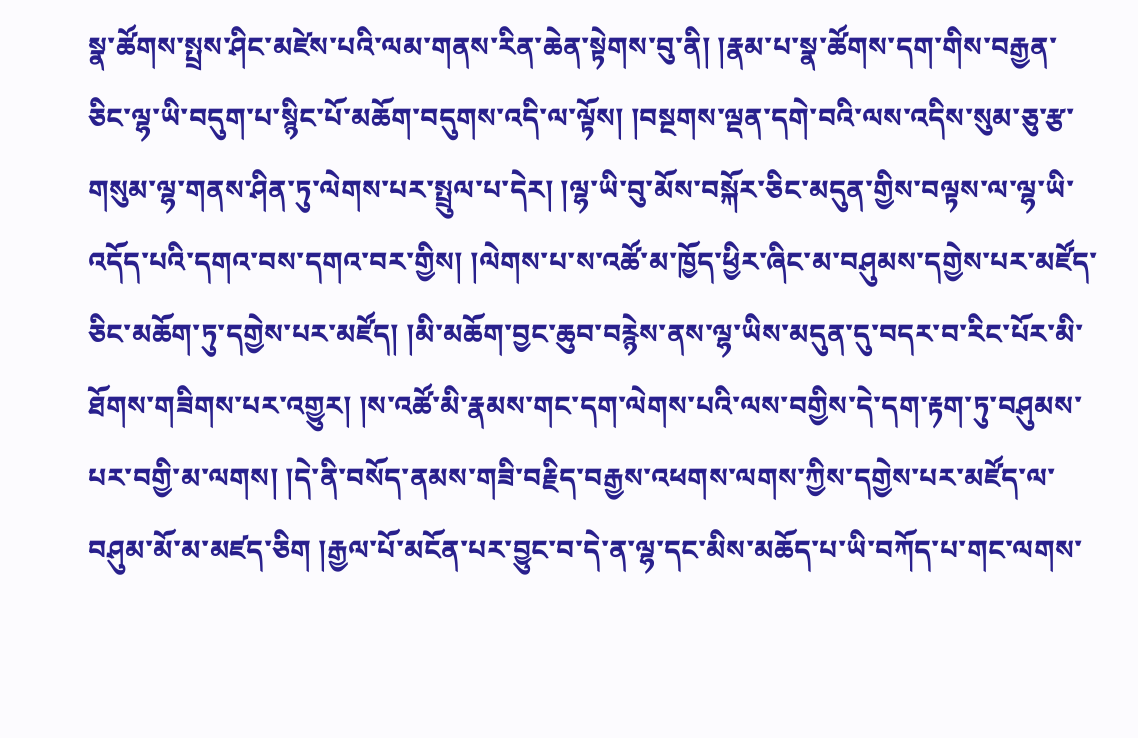སྣ་ཚོགས་སྤྲས་ཤིང་མཛེས་པའི་ལམ་གནས་རིན་ཆེན་སྟེགས་བུ་ནི། །རྣམ་པ་སྣ་ཚོགས་དག་གིས་བརྒྱན་ཅིང་ལྷ་ཡི་བདུག་པ་སྙིང་པོ་མཆོག་བདུགས་འདི་ལ་ལྟོས། །བསྔགས་ལྡན་དགེ་བའི་ལས་འདིས་སུམ་ཅུ་རྩ་གསུམ་ལྷ་གནས་ཤིན་ཏུ་ལེགས་པར་སྤྲུལ་པ་དེར། །ལྷ་ཡི་བུ་མོས་བསྐོར་ཅིང་མདུན་གྱིས་བལྟས་ལ་ལྷ་ཡི་འདོད་པའི་དགའ་བས་དགའ་བར་གྱིས། །ལེགས་པ་ས་འཚོ་མ་ཁྱོད་ཕྱིར་ཞིང་མ་བཤུམས་དགྱེས་པར་མཛོད་ཅིང་མཆོག་ཏུ་དགྱེས་པར་མཛོད། །མི་མཆོག་བྱང་ཆུབ་བརྙེས་ནས་ལྷ་ཡིས་མདུན་དུ་བདར་བ་རིང་པོར་མི་ཐོགས་གཟིགས་པར་འགྱུར། །ས་འཚོ་མི་རྣམས་གང་དག་ལེགས་པའི་ལས་བགྱིས་དེ་དག་རྟག་ཏུ་བཤུམས་པར་བགྱི་མ་ལགས། །དེ་ནི་བསོད་ནམས་གཟི་བརྗིད་བརྒྱས་འཕགས་ལགས་ཀྱིས་དགྱེས་པར་མཛོད་ལ་བཤུམ་མོ་མ་མཛད་ཅིག །རྒྱལ་པོ་མངོན་པར་བྱུང་བ་དེ་ན་ལྷ་དང་མིས་མཆོད་པ་ཡི་བཀོད་པ་གང་ལགས་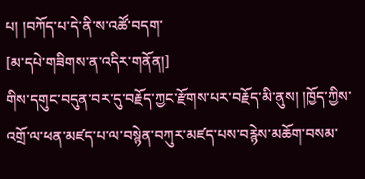པ། །བཀོད་པ་དེ་ནི་ས་འཚོ་བདག་
[མ་དཔེ་གཟིགས་ན་འདིར་གནོན།]
གིས་དགུང་བདུན་བར་དུ་བརྗོད་ཀྱང་རྫོགས་པར་བརྗོད་མི་ནུས། །ཁྱོད་ཀྱིས་འགྲོ་ལ་ཕན་མཛད་པ་ལ་བསྙེན་བཀུར་མཛད་པས་བརྙེས་མཆོག་བསམ་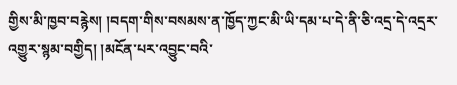གྱིས་མི་ཁྱབ་བརྙེས། །བདག་གིས་བསམས་ན་ཁྱོད་ཀྱང་མི་ཡི་དམ་པ་དེ་ནི་ཅི་འདྲ་དེ་འདྲར་འགྱུར་སྙམ་བགྱིད། །མངོན་པར་འབྱུང་བའི་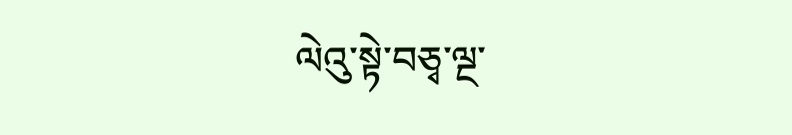ལེའུ་སྟེ་བཅྭ་ལྔ་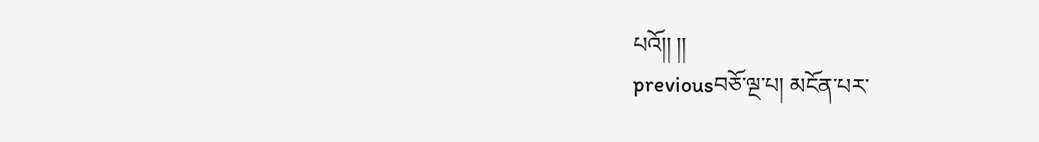པའོ།། །།
previousབཅོ་ལྔ་པ། མངོན་པར་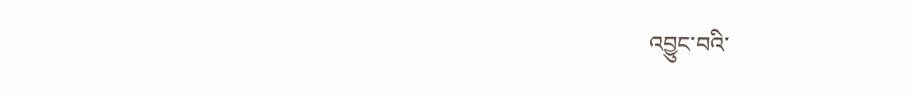འབྱུང་བའི་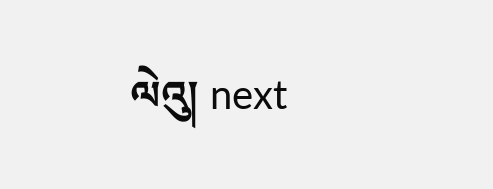ལེའུ། next